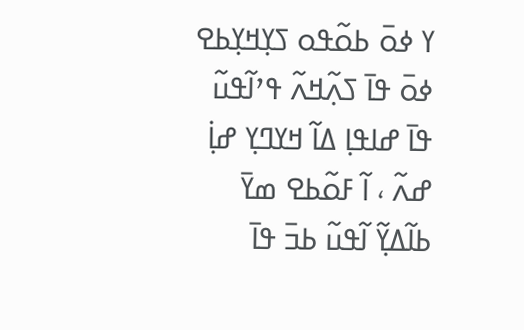ߌ ߦߋ߫ ߕߋ߬ߟߋ ߖߌ߲ߞߌ߲ߕߐ ߦߋ߫ ߟߊ߫ ߖߍ߲߬ߞߍ߬ ߟߴߊ߬ߟߎ߬ ߟߊ߫ ߝߊߟߊ߲ ߡߊ߬ ߞߌߣߌ߲ ߝߊ߲߭ ߝߍ߬ ، ߊ߬ ߓߋ߬ߕߐ ߘߌ߫ ߕߊ߬ߡߌ߲߬ ߊ߬ߟߎ߬ ߕߏ߫ ߟߊ߫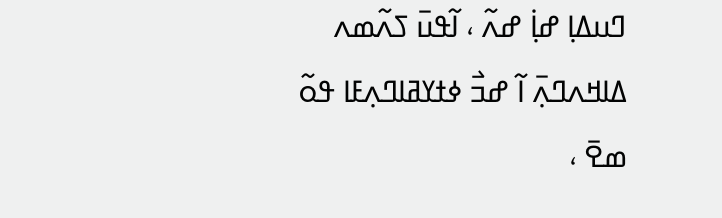ߣߎߡߊ߲ ߝߊ߲߭ ߝߍ߬ ، ߊ߬ߟߎ߫ ߖߍ߬ߘߍ ߡߊߞߍߣߍ߲߫ ߊ߬ ߝߏ߯ ߦߙߌߥߊߣߍ߲ߓߊ ߟߋ߬ ߘߐ߫ ،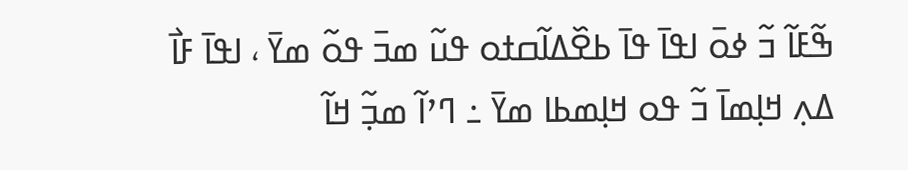ߒ߬ߓߊ߬ ߏ߬ ߦߋ߫ ߊߟߊ߫ ߟߊ߫ ߕߐ߰ߡߊ߬ߛߙߋ ߟߎ߬ ߘߏ߫ ߟߋ߬ ߘߌ߫ ، ߊߟߊ߫ ߓߊ߯ ߡߍ߲ ߞߊ߲ߘߊ߫ ߏ߬ ߟߋ ߞߊ߲ߘߕߊ ߘߌ߫ ߸ ߣߴߊ߬ ߘߏ߲߬ ߞߊ߬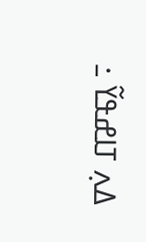ߡߍ߲ ߠߊߝߟߌ߬ ߸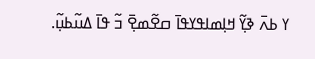ߌ ߕߍ߫ ߢߌ߲߬ ߞߊ߲ߘߊߟߌߟߊ߫ ߛߐ߬ߘߐ߲߫ ߏ߬ ߟߊ߫ ߡߎ߬ߕߎ߲߬.